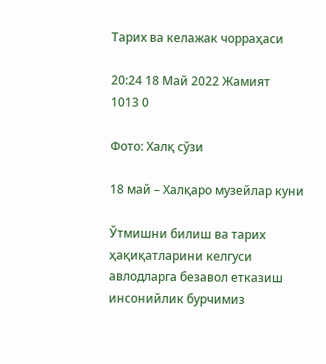Тарих ва келажак чорраҳаси

20:24 18 Май 2022 Жамият
1013 0

Фото: Халқ сўзи

18 май – Халқаро музейлар куни

Ўтмишни билиш ва тарих ҳақиқатларини келгуси авлодларга безавол етказиш инсонийлик бурчимиз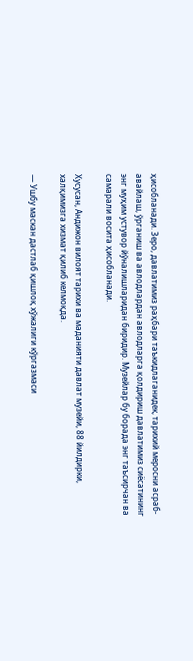ҳисобланади. Зеро, давлатимиз раҳбари таъкидлаганидек, тарихий меросни асраб-авайлаш, ўрганиш ва авлодлардан авлодларга қолдириш давлатимиз сиёсатининг энг муҳим устувор йўналишларидан биридир. Музейлар бу борада энг таъсирчан ва самарали восита ҳисобланади.

Хусусан, Андижон вилоят тарихи ва маданияти давлат музейи, 88 йилдирки, халқимизга хизмат қилиб келмоқда.

— Ушбу маскан дастлаб қишлоқ хўжалиги кўргазмаси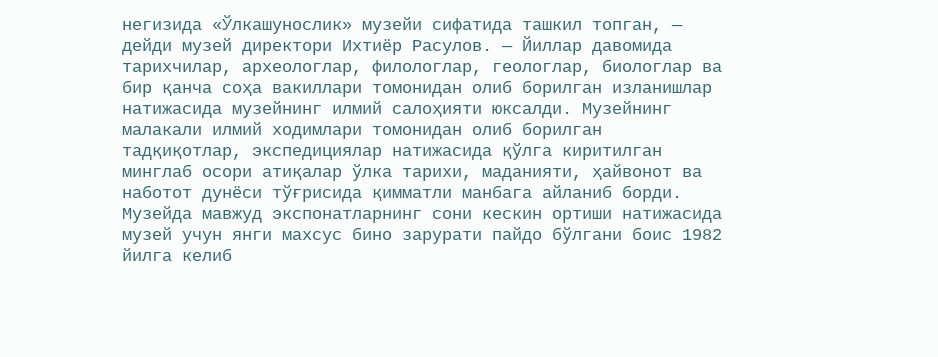негизида «Ўлкашунослик» музейи сифатида ташкил топган, — дейди музей директори Ихтиёр Расулов. — Йиллар давомида тарихчилар, археологлар, филологлар, геологлар, биологлар ва бир қанча соҳа вакиллари томонидан олиб борилган изланишлар натижасида музейнинг илмий салоҳияти юксалди. Музейнинг малакали илмий ходимлари томонидан олиб борилган тадқиқотлар, экспедициялар натижасида қўлга киритилган минглаб осори атиқалар ўлка тарихи, маданияти, ҳайвонот ва наботот дунёси тўғрисида қимматли манбага айланиб борди. Музейда мавжуд экспонатларнинг сони кескин ортиши натижасида музей учун янги махсус бино зарурати пайдо бўлгани боис 1982 йилга келиб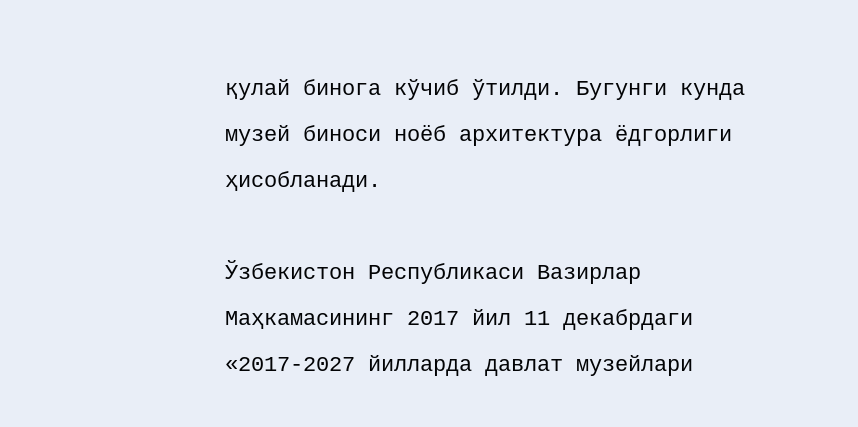қулай бинога кўчиб ўтилди. Бугунги кунда музей биноси ноёб архитектура ёдгорлиги ҳисобланади.

Ўзбекистон Республикаси Вазирлар Маҳкамасининг 2017 йил 11 декабрдаги «2017-2027 йилларда давлат музейлари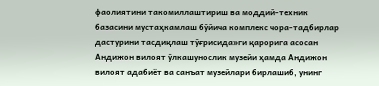фаолиятини такомиллаштириш ва моддий-техник базасини мустаҳкамлаш бўйича комплекс чора-тадбирлар дастурини тасдиқлаш тўғрисида»ги қарорига асосан Андижон вилоят ўлкашунослик музейи ҳамда Андижон вилоят адабиёт ва санъат музейлари бирлашиб, унинг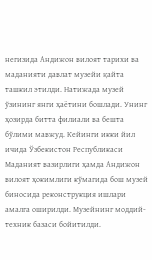негизида Андижон вилоят тарихи ва маданияти давлат музейи қайта ташкил этилди. Натижада музей ўзининг янги ҳаётини бошлади. Унинг ҳозирда битта филиали ва бешта бўлими мавжуд. Кейинги икки йил ичида Ўзбекистон Республикаси Маданият вазирлиги ҳамда Андижон вилоят ҳокимлиги кўмагида бош музей биносида реконструкция ишлари амалга оширилди. Музейнинг моддий-техник базаси бойитилди.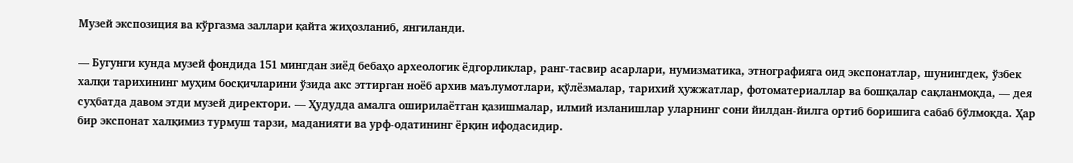Музей экспозиция ва кўргазма заллари қайта жиҳозланиб, янгиланди.

— Бугунги кунда музей фондида 151 мингдан зиёд бебаҳо археологик ёдгорликлар, ранг-тасвир асарлари, нумизматика, этнографияга оид экспонатлар, шунингдек, ўзбек халқи тарихининг муҳим босқичларини ўзида акс эттирган ноёб архив маълумотлари, қўлёзмалар, тарихий ҳужжатлар, фотоматериаллар ва бошқалар сақланмоқда, — дея суҳбатда давом этди музей директори. — Ҳудудда амалга оширилаётган қазишмалар, илмий изланишлар уларнинг сони йилдан-йилга ортиб боришига сабаб бўлмоқда. Ҳар бир экспонат халқимиз турмуш тарзи, маданияти ва урф-одатининг ёрқин ифодасидир.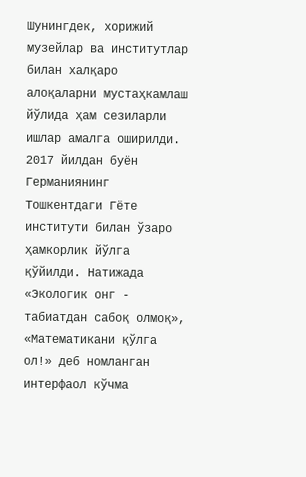Шунингдек, хорижий музейлар ва институтлар билан халқаро алоқаларни мустаҳкамлаш йўлида ҳам сезиларли ишлар амалга оширилди. 2017 йилдан буён Германиянинг Тошкентдаги Гёте институти билан ўзаро ҳамкорлик йўлга қўйилди. Натижада «Экологик онг - табиатдан сабоқ олмоқ», «Математикани қўлга ол!» деб номланган интерфаол кўчма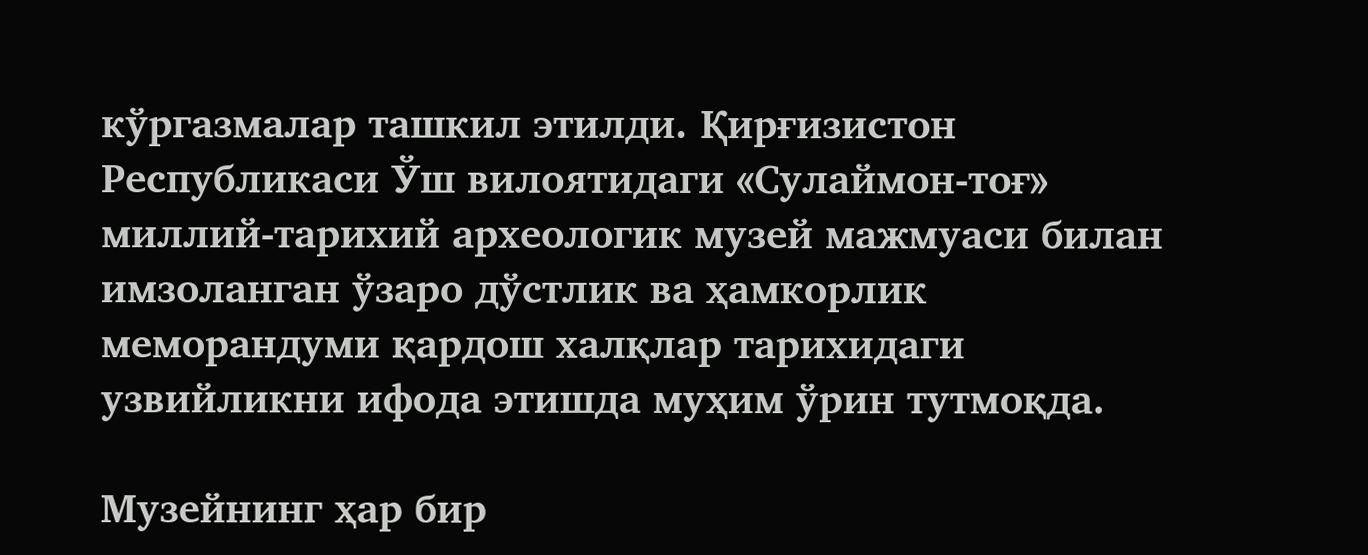кўргазмалар ташкил этилди. Қирғизистон Республикаси Ўш вилоятидаги «Сулаймон-тоғ» миллий-тарихий археологик музей мажмуаси билан имзоланган ўзаро дўстлик ва ҳамкорлик меморандуми қардош халқлар тарихидаги узвийликни ифода этишда муҳим ўрин тутмоқда.

Музейнинг ҳар бир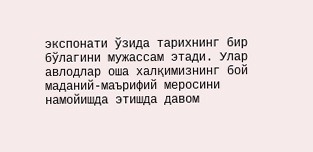экспонати ўзида тарихнинг бир бўлагини мужассам этади. Улар авлодлар оша халқимизнинг бой маданий-маърифий меросини намойишда этишда давом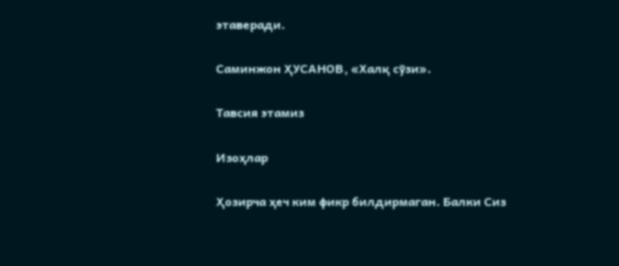этаверади.

Саминжон ҲУСАНОВ, «Халқ сўзи».

Тавсия этамиз

Изоҳлар

Ҳозирча ҳеч ким фикр билдирмаган. Балки Сиз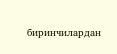биринчилардан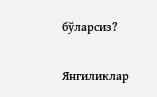бўларсиз?

Янгиликлар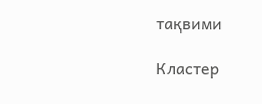тақвими

Кластер